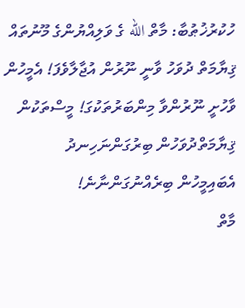ހުކުރުޚުޠުބާ: މާތް الله ގެ ވަލިއްޔުންގެ މޫނުތައް ޤިޔާމަތް ދުވަހު ވާނީ ނޫރުން އުޖާލާވެފަ! އެމީހުން ވާހުށީ ނޫރުންވާ މިންބަރުތަކުގަ! މީސްތަކުން ޤިޔާމަތްދުވަހުން ބިރުގަންނަހިނދު އެބައިމީހުން ބިރެއްނުގަންނާނެ!
މާތް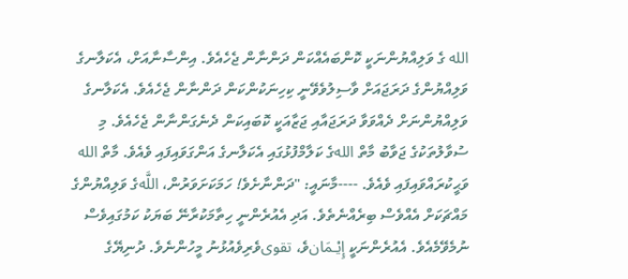الله ގެ ވަލިއްޔުންނަކީ ކޮންބައެއްކަން ދަންނާން ޖެހެއެވެ. އިންސާނާއަށް، އެކަލާނގެ ވަލިއްޔުންގެ ދަރަޖައަށް ވާސިލުވެވޭނީ ކިހިނަކުންކަން ދަންނާން ޖެހެއެވެ. އެކަލާނގެ ވަލިއްޔުންނަށް ދެއްވަވާ ދަރަޖައާއި ޖަޒާއަކީ ކޮބައިކަން ދެނެގަންނާން ޖެހެއެވެ. މި ސުވާލުތަކުގެ ޖަވާބު މާތް اللهގެ ކަލާމްފުޅުގައި އެކަލާނގެ އަންގަވައިފައި ވެއެވެ. މާތް الله ވަޙީކުރައްވައިފައި ވެއެވެ. ----މާނައީ: "ދަންނާށެވެ! ހަމަކަށަވަރުން، اللَّهގެ ވަލިއްޔުންގެ މައްޗަކަށް އެއްވެސް ބިރެއްނެތެވެ. އަދި އެއުރެންނީ ހިތާމަކުރާނޭ ބަޔަކު ކަމުގައިވެސް ނުމެވޭމެއެވެ. އެއުރެންނަކީ إِيْـمَانވެ، تقوىވެރިވެއުޅުނު މީހުންނެވެ. ދުނިޔޭގެ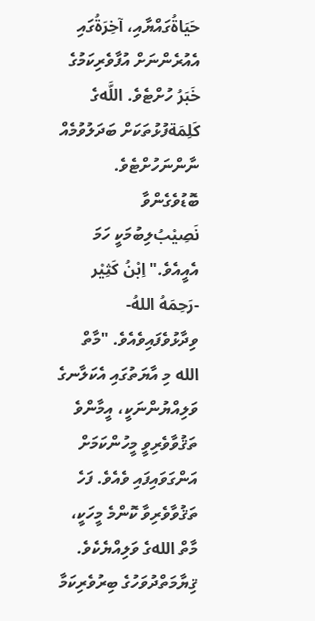حَيَاةُގައްޔާއި، آخِرَةُގައި އެއުރެންނަށް އުފާވެރިކަމުގެ خَبَرُ ހުށްޓެވެ. اللَّهގެ كَلِمَةފުޅުތަކަށް ބަދަލުވުމެއް ނާންނަހުށްޓެވެ. ބޮޑުވެގެންވާ نَصِيْبُލިބުމަކީ ހަމަ އެއީއެވެ." اِبْنُ كَثِيْر -رَحِمَهُ اللهُ- ވިދާޅުވެފައިވެއެވެ. "މާތް الله މި އާޔަތުގައި އެކަލާނގެ ވަލިއްޔުންނަކީ، އީމާންވެ ތަޤުވާވެރިވީ މީހުންކަމަށް އަންގަވައިފައި ވެއެވެ. ފަހެ ތަޤުވާވެރިވާ ކޮންމެ މީހަކީ، މާތް اللهގެ ވަލިއްޔެކެވެ. ޤިޔާމަތްދުވަހުގެ ބިރުވެރިކަމާ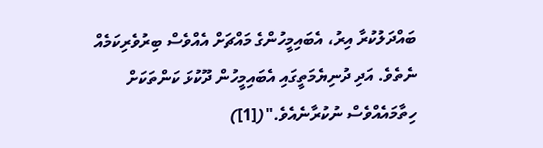ބައްދަލުކުރާ އިރު، އެބައިމީހުންގެ މައްޗަށް އެއްވެސް ބިރުވެރިކަމެއް ނެތެވެ. އަދި ދުނިޔެމަތީގައި އެބައިމީހުން ދޫކުޅަ ކަންތަކަށް ހިތާމައެއްވެސް ނުކުރާނެއެވެ."([1])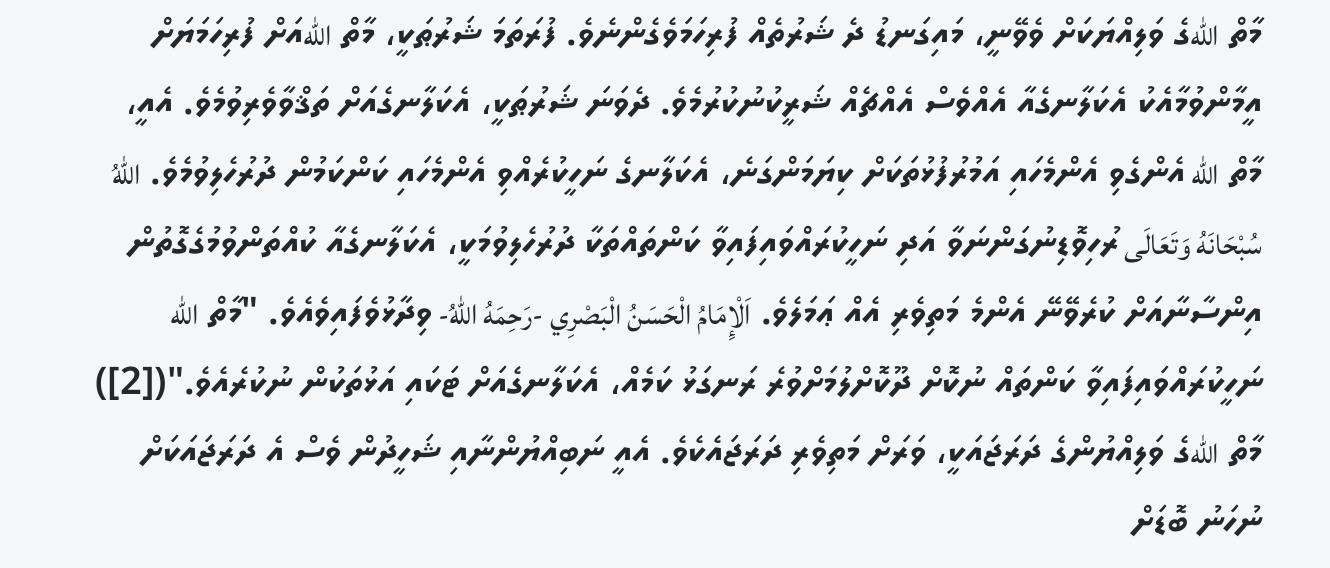މާތް اللهގެ ވަލިއްޔަކަށް ވެވޭނީ، މައިގަނޑު ދެ ޝަރުތެއް ފުރިހަމަވެގެންނެވެ. ފުރަތަމަ ޝަރުޠަކީ، މާތް اللهއަށް ފުރިހަމަޔަށް އީމާންވުމާއެކު އެކަލާނގެއާ އެއްވެސް އެއްޗެއް ޝަރީކުނުކުރުމެވެ. ދެވަނަ ޝަރުޠަކީ، އެކަލާނގެއަށް ތަޤްވާވެރިވުމެވެ. އެއީ، މާތް الله އެންގެވި އެންމެހައި އަމުރުފުޅުތަކަށް ކިޔަމަންގަނެ، އެކަލާނގެ ނަހީކުރެއްވި އެންމެހައި ކަންކަމުން ދުރުހެލިވުމެވެ. اللهُ سُبْحَانَهُ وَتَعَالَى ރުހިވޮޑިނުގަންނަވާ އަދި ނަހީކުރައްވައިފައިވާ ކަންތައްތަކާ ދުރުހެލިވުމަކީ، އެކަލާނގެއާ ކުއްތަންވުމުގެގޮތުން އިންސާނާއަށް ކުރެވޭނޭ އެންމެ މަތިވެރި އެއް ޢަމަލެވެ. اَلْإِمَامُ الْحَسَنُ الْبَصْرِي -رَحِمَهُ اللهُ- ވިދާޅުވެފައިވެއެވެ. "މާތް الله ނަހީކުރައްވައިފައިވާ ކަންތައް ނުކޮށް ދޫކޮށްލުމަށްވުރެ ރަނގަޅު ކަމެއް، އެކަލާނގެއަށް ޓަކައި އަޅުތަކުން ނުކުރެއެވެ."([2])
މާތް اللهގެ ވަލިއްޔުންގެ ދަރަޖައަކީ، ވަރަށް މަތިވެރި ދަރަޖައެކެވެ. އެއީ ނަބިއްޔުންނާއި ޝަހީދުން ވެސް އެ ދަރަޖައަކަށް ނުހަނު ބޮޑަށް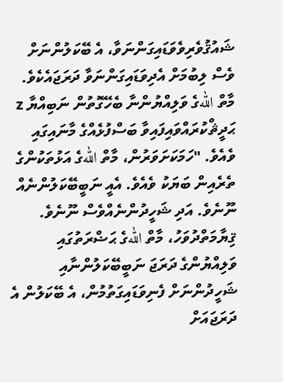ޝައުޤުވެރިވެވަޑައިގަންނަވާ، އެ ބޭކަލުންނަށް ވެސް ލިބުމަށް އެދިވަޑައިގަންނަވާ ދަރަޖައެކެވެ. މާތް اللهގެ ވަލިއްޔުންނާ ބެހޭގޮތުން ނަބިއްޔާ z ޙަދީޘްކުރައްވައިފައިވާ ބަސްފުޅެއްގެ މާނައިގައި ވެއެވެ. "ހަމަކަށަވަރުން، މާތް اللهގެ އަޅުތަކުންގެ ތެރެއިން ބަޔަކު ވެއެވެ. އެއީ ނަބީބޭކަލުންނެއް ނޫނެވެ. އަދި ޝަހީދުންނެއްވެސް ނޫނެވެ. ޤިޔާމަތްދުވަހު، މާތް اللهގެ ޙަޟްރަތުގައި ވަލިއްޔުންގެ ދަރަޖަ ނަބީބޭކަލުންނާއި ޝަހީދުންނަށް ފެނިވަޑައިގަތުމުން، އެ ބޭކަލުން އެ ދަރަޖައަށް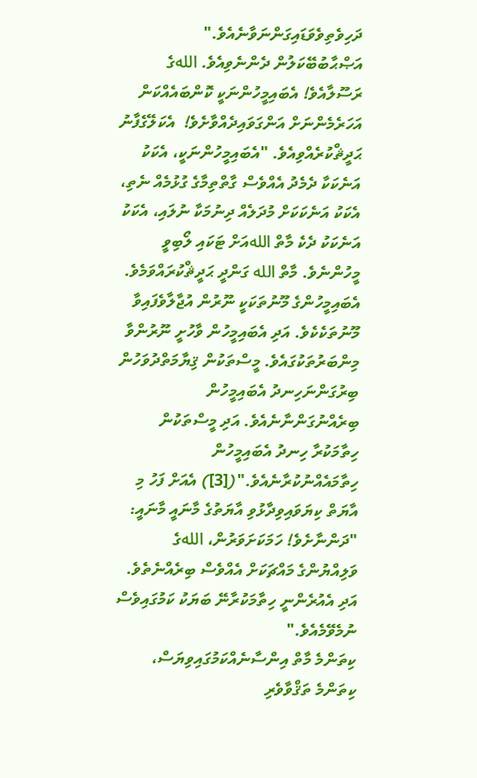ދަހިވެތިވެވަޑައިގަންނަވާނެއެވެ." އަޞްޙާބުބޭކަލުން ދެންނެވިއެވެ. اللهގެ ރަސޫލާއެވެ! އެބައިމީހުންނަކީ ކޮންބައެއްކަން އަހަރެމެންނަށް އަންގަވައިދެއްވާށެވެ!  އެކަލޭގެފާނު ޙަދީޘްކުރެއްވިއެވެ. "އެބައިމީހުންނަކީ، އެކަކު އަނެކަކާ ދެމެދު އެއްވެސް ގާތްތިމާގެ ގުޅުމެއް ނެތި، އެކަކު އަނެކަކަށް މުދަލެއް ދިނުމަކާ ނުލައި، އެކަކު އަނެކަކު ދެކެ މާތް اللهއަށް ޓަކައި ލޯބިވީ މީހުންނެވެ. މާތް الله ގަންދީ ޙަދީޘްކުރައްވަމެވެ. އެބައިމީހުންގެ މޫނުތަކަކީ ނޫރުން އުޖާލާވެފައިވާ މޫނުތަކެކެވެ. އަދި އެބައިމީހުން ވާހުށީ ނޫރުންވާ މިންބަރުތަކުގައެވެ. މީސްތަކުން ޤިޔާމަތްދުވަހުން ބިރުގަންނަހިނދު އެބައިމީހުން ބިރެއްނުގަންނާނެއެވެ. އަދި މީސްތަކުން ހިތާމަކުރާ ހިނދު އެބައިމީހުން ހިތާމައެއްނުކުރާނެއެވެ."([3]) އެއަށް ފަހު މި އާޔަތް ކިޔަވައިވިދާޅުވި އާޔަތުގެ މާނައީ މާނައީ: "ދަންނާށެވެ! ހަމަކަށަވަރުން، اللهގެ ވަލިއްޔުންގެ މައްޗަކަށް އެއްވެސް ބިރެއްނެތެވެ. އަދި އެއުރެންނީ ހިތާމަކުރާނޭ ބަޔަކު ކަމުގައިވެސް ނުމެވޭމެއެވެ."
ކިތަންމެ މާތް އިންސާނެއްކަމުގައިވިޔަސް، ކިތަންމެ ތަޤްވާވެރި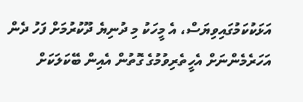އަޅަކުކަމުގައިވިޔަސް، އެ މީހަކު މި ދުނިޔެ ދޫކުރުމަށް ފަހު ދެން އަހަރެމެންނަށް އެހީތެރިވުމުގެ ގޮތުން އެއިން ބޭކަލަކަށް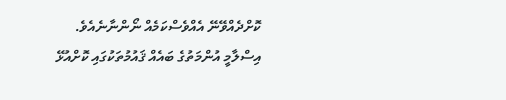ކޮށްދެއްވޭނޭ އެއްވެސްކަމެއް ނޯންނާނެއެވެ. އިސްލާމީ އުންމަތުގެ ބައެއް ޤައުމުތަކުގައި ކޮށްއުޅޭ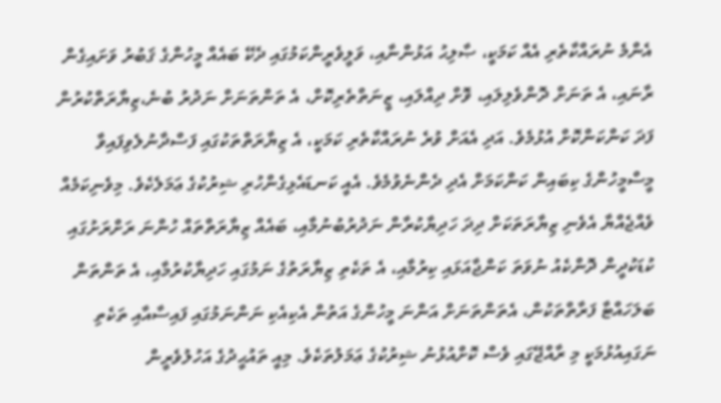އެންމެ ނުރައްކާތެރި އެއް ކަމަކީ، ޞާލިޙު އަޅުންނާއި، ވަލީވެރީންކަމުގައި ދެކޭ ބައެއް މީހުންގެ ޤަބުރު ވަށައިގެން ރާނައި، އެ ތަނަށް ދޮންވެލިލައި، ވޮށް ދިއްލައި، ޒީނަތްތެރިކޮށް، އެ ތަންތަނަށް ނަދުރު ބުނެ،ޒިޔާރަތްކުރުން ފަދަ ކަންކަންކޮށް އުޅުމެވެ. އަދި އެއަށް ވުރެ ނުރައްކާތެރި ކަމަކީ، އެ ޒިޔާރަތްތަކުގައި ފަސްދާނުލެވިފައިވާ މީސްމީހުންގެ ކިބައިން ކަންކަމަށް އެދި ދެންނެވުމެވެ. އެއީ ކަނޑައެޅިގެންހުރި ޝިރުކުގެ ޢަމަލެކެވެ. މިވެނިކަމެއް ވެއްޖެއްޔާ އެވެނި ޒިޔާރަތަކަށް ދިދަ ހަދިޔާކުރާން ނަދުރުބުނުމާއި، ބައެއް ޒިޔާރަތްތައް ހުންނަ ރަށްރަށުގައި ކުޑަކުދީން ދޮންކެއު ނުވަތަ ކަންޖާއަޅައި ކިރުމާއި، އެ ތަކެތި ޒިޔާރަތުގެ ނަމުގައި ހަދިޔާކުރުމާއި، އެ ތަންތަން ބަލަހައްޓާ ފަރާތްތަކުން، އެތަންތަނަށް އަންނަ މީހުންގެ އަތުން އެކިއެކި ނަންނަމުގައި ފައިސާއާއި ތަކެތި ނަގައިއުޅުމަކީ މި ރާއްޖޭގައި ވެސް ކޮށްއުޅުނު ޝިރުކުގެ ޢަމަލުތަކެވެ. މިއީ ތައުޙީދުގެ އަހުލުވެރީން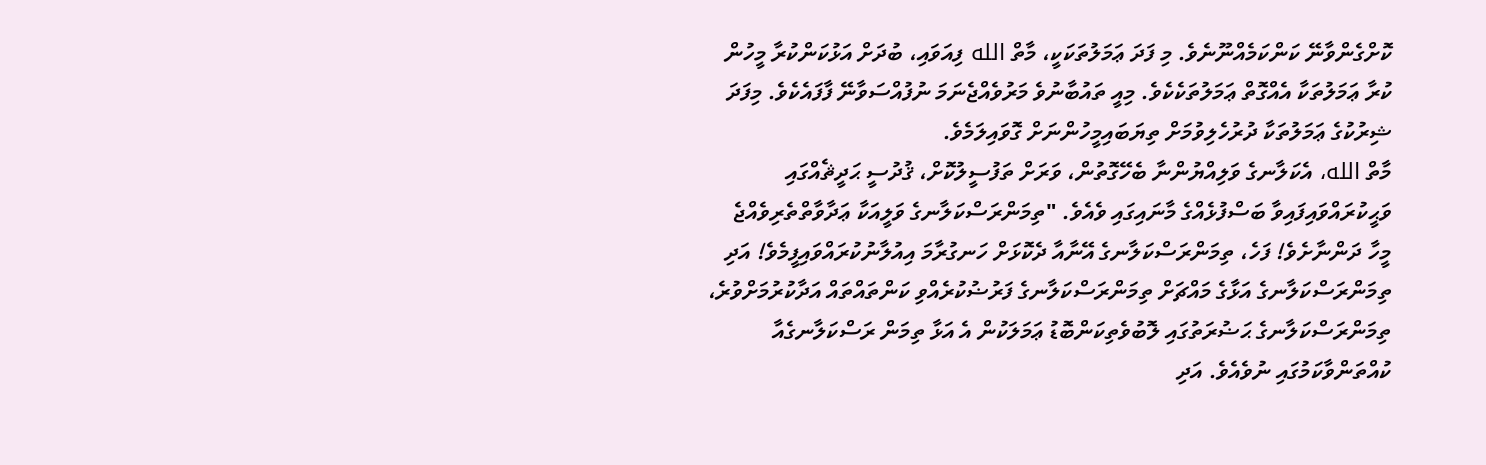ކޮށްގެންވާނޭ ކަންކަމެއްނޫނެވެ. މި ފަދަ ޢަމަލުތަކަކީ، މާތް الله ފިއަވައި، ބުދަށް އަޅުކަންކުރާ މީހުން ކުރާ ޢަމަލުތަކާ އެއްގޮތް ޢަމަލުތަކެކެވެ. މިއީ ތައުބާނުވެ މަރުވެއްޖެނަމަ ނުފުއްސަވާނޭ ފާފައެކެވެ. މިފަދަ ޝިރުކުގެ ޢަމަލުތަކާ ދުރުހެލިވުމަށް ތިޔަބައިމީހުންނަށް ގޮވައިލަމެވެ.
މާތް الله، އެކަލާނގެ ވަލިއްޔުންނާ ބެހޭގޮތުން، ވަރަށް ތަފުސީލުކޮށް، ޤުދުސީ ޙަދީޘެއްގައި ވަޙީކުރައްވައިފައިވާ ބަސްފުޅެއްގެ މާނައިގައި ވެއެވެ. "ތިމަންރަސްކަލާނގެ ވަލީއަކާ ޢަދާވާތްތެރިވެއްޖެ މީހާ ދަންނާށެވެ! ފަހެ، ތިމަންރަސްކަލާނގެ އޭނާއާ ދެކޮޅަށް ހަނގުރާމަ އިއުލާނުކުރައްވައިފީމެވެ! އަދި ތިމަންރަސްކަލާނގެ އަޅާގެ މައްޗަށް ތިމަންރަސްކަލާނގެ ފަރުޟުކުރެއްވި ކަންތައްތައް އަދާކުރުމަށްވުރެ، ތިމަންރަސްކަލާނގެ ޙަޟުރަތުގައި ލޮބުވެތިކަންބޮޑު ޢަމަލަކުން އެ އަޅާ ތިމަން ރަސްކަލާނގެއާ ކުއްތަންވާކަމުގައި ނުވެއެވެ. އަދި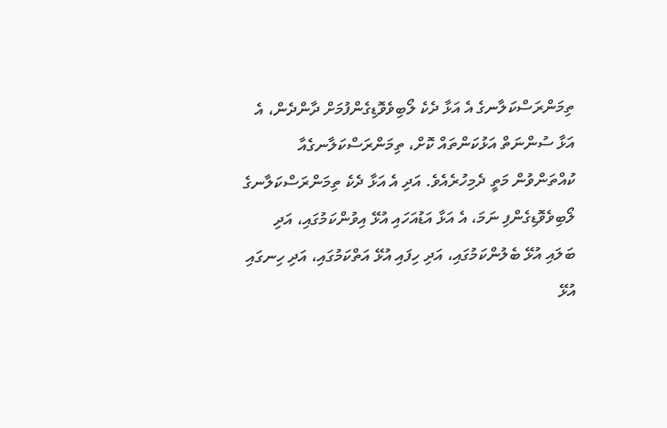ތިމަންރަސްކަލާނގެ އެ އަޅާ ދެކެ ލޯބިވެވޮޑިގެންފުމަށް ދާންދެން، އެ އަޅާ ސުންނަތް އަޅުކަންތައް ކޮށް، ތިމަންރަސްކަލާނގެއާ ކުއްތަންވުން މަތީ ދެމިހުރެއެވެ. އަދި އެ އަޅާ ދެކެ ތިމަންރަސްކަލާނގެ ލޯބިވެވޮޑިގެންފި ނަމަ، އެ އަޅާ އަޑުއަހައި އުޅޭ އިވުންކަމުގައި، އަދި ބަލައި އުޅޭ ބެލުންކަމުގައި، އަދި ހިފައި އުޅޭ އަތްކަމުގައި، އަދި ހިނގައި އުޅޭ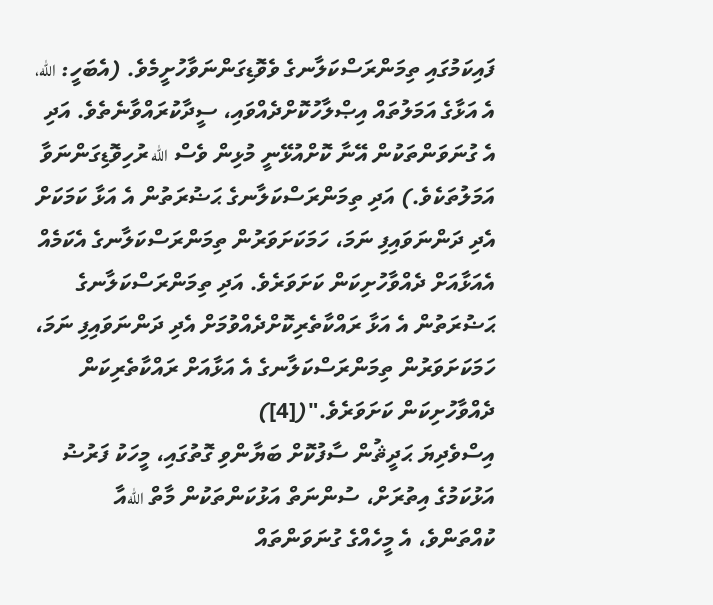ފައިކަމުގައި ތިމަންރަސްކަލާނގެ ވެވޮޑިގަންނަވާހުށީމެވެ. (އެބަހީ: الله، އެ އަޅާގެ އަމަލުތައް އިޞްލާހުކޮށްދެއްވައި، ސީދާކުރައްވާނެތެވެ. އަދި އެ ގުނަވަންތަކުން އޭނާ ކޮށްއުޅޭނީ މުޅިން ވެސް الله ރުހިވޮޑިގަންނަވާ އަމަލުތަކެވެ.) އަދި ތިމަންރަސްކަލާނގެ ޙަޟުރަތުން އެ އަޅާ ކަމަކަށް އެދި ދަންނަވައިފި ނަމަ، ހަމަކަށަވަރުން ތިމަންރަސްކަލާނގެ އެކަމެއް އެއަޅާއަށް ދެއްވާހުށިކަން ކަށަވަރެވެ. އަދި ތިމަންރަސްކަލާނގެ ޙަޟުރަތުން އެ އަޅާ ރައްކާތެރިކޮށްދެއްވުމަށް އެދި ދަންނަވައިފި ނަމަ، ހަމަކަށަވަރުން ތިމަންރަސްކަލާނގެ އެ އަޅާއަށް ރައްކާތެރިކަން ދެއްވާހުށިކަން ކަށަވަރެވެ."([4])
އިސްވެދިޔަ ޙަދީޘުން ސާފުކޮށް ބަޔާންވި ގޮތުގައި، މީހަކު ފަރުޟު އަޅުކަމުގެ އިތުރަށް، ސުންނަތް އަޅުކަންތަކުން މާތް اللهއާ ކުއްތަންވެ، އެ މީހެއްގެ ގުނަވަންތައް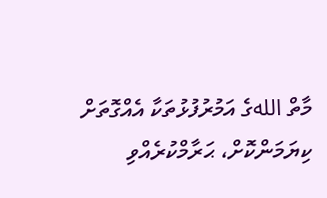މާތް اللهގެ އަމުރުފުޅުތަކާ އެއްގޮތަށް ކިޔަމަންކޮށް، ޙަރާމްކުރެއްވި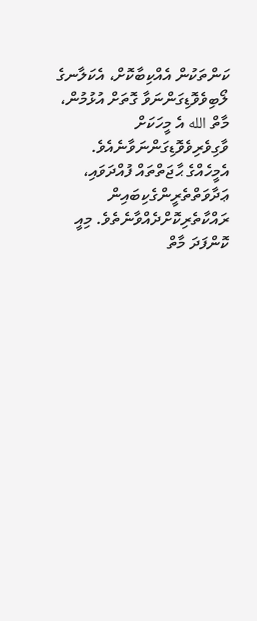ކަންތަކުން އެއްކިބާކޮށް، އެކަލާނގެ ލޯބިވެވޮޑިގަންނަވާ ގޮތަށް އުޅުމުން، މާތް الله އެ މީހަކަށް ވާގިވެރިވެވޮޑިގަންނަވާނެއެވެ. އެމީހެއްގެ ޙާޖަތްތައް ފުއްދަވައި، ޢަދާވަތްތެރީންގެކިބައިން ރައްކާތެރިކޮށްދެއްވާނެތެވެ. މިއީ ކޮންފަދަ މާތް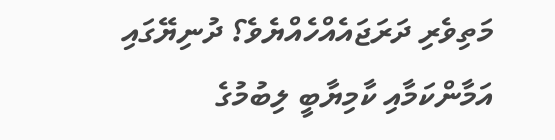މަތިވެރި ދަރަޖައެއްހެއްޔެވެ؟ ދުނިޔޭގައި އަމާންކަމާއި ކާމިޔާބީ ލިބުމުގެ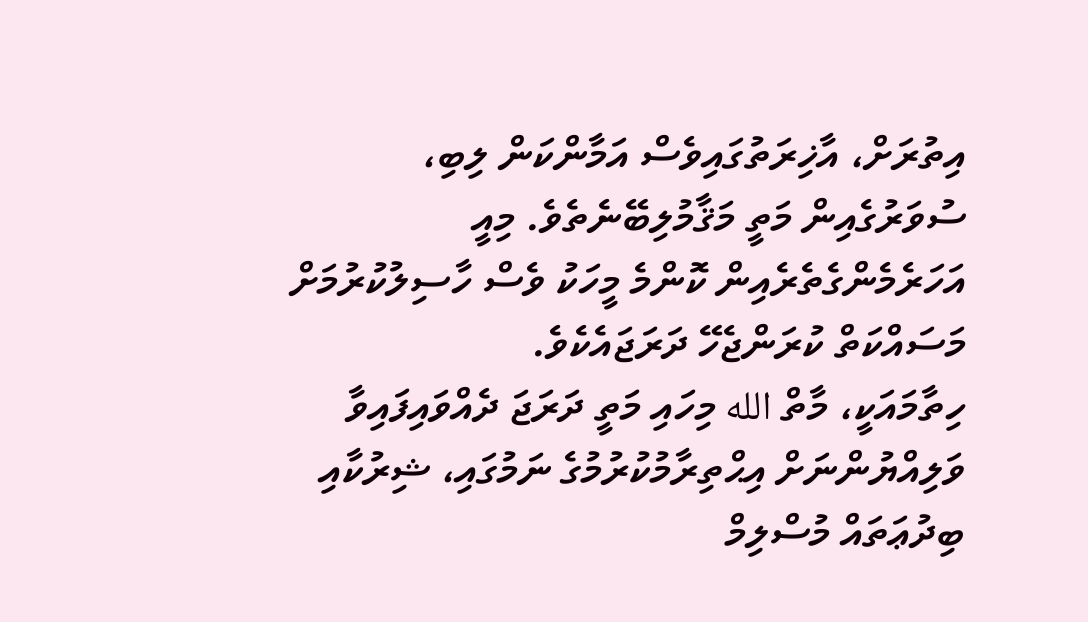އިތުރަށް، އާޚިރަތުގައިވެސް އަމާންކަން ލިބި، ސުވަރުގެއިން މަތީ މަޤާމުލިބޭނެތެވެ. މިއީ އަހަރެމެންގެތެރެއިން ކޮންމެ މީހަކު ވެސް ހާސިލުކުރުމަށް މަސައްކަތް ކުރަންޖެހޭ ދަރަޖައެކެވެ.
ހިތާމައަކީ، މާތް الله މިހައި މަތީ ދަރަޖަ ދެއްވައިފައިވާ ވަލިއްޔުންނަށް އިޙްތިރާމުކުރުމުގެ ނަމުގައި، ޝިރުކާއި ބިދުޢަތައް މުސްލިމް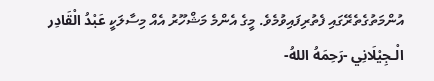އުންމަތުގެތެރޭގައި ފެތުރިފައިވުމެވެ. މީގެ އެންމެ މަޝްހޫރު އެއް މިސާލަކީ عَبْدُ الْقَادِر الْـجِيْلَانِي -رَحِمَهُ اللهُ-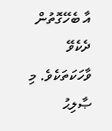އާ ބެހޭގޮތުން ދެކެވޭ ވާހަކަތަކެވެ. މި ޞާލިޙު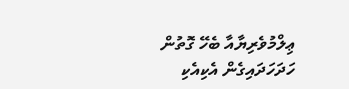ޢިލްމުވެރިޔާއާ ބެހޭ ގޮތުން ހަދަހަދައިގެން އެކިއެކި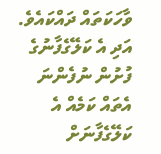ވާހަކަތައް ދައްކައެވެ. އަދި އެ ކަލޭގެފާނުގެ ފުށުން ނުފެންނަ އެތައް ކަމެއް އެ ކަލޭގެފާނަށް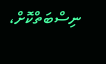ނިސްބަތްކޮށް،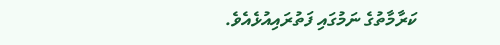ކަރާމާތުގެ ނަމުގައި ފަތުރައިއުޅެއެވެ.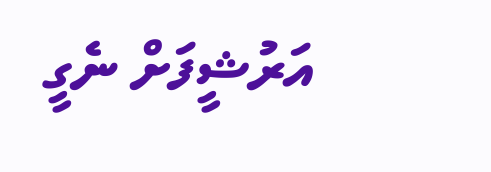އަރުޝީފަށް ނެގީ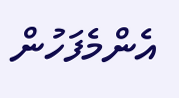އެންމެފަހުން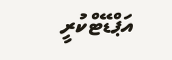އަޕްޑޭޓްކުރީ